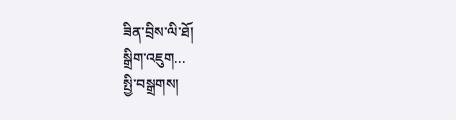ཟིན་བྲིས་ལི་ཐོ།
སྒྲིག་འཇུག...
སྤྱི་བསྒྲགས།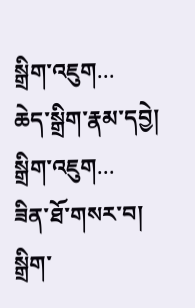སྒྲིག་འཇུག...
ཆེད་སྒྲིག་རྣམ་དབྱེ།
སྒྲིག་འཇུག...
ཟིན་ཐོ་གསར་བ།
སྒྲིག་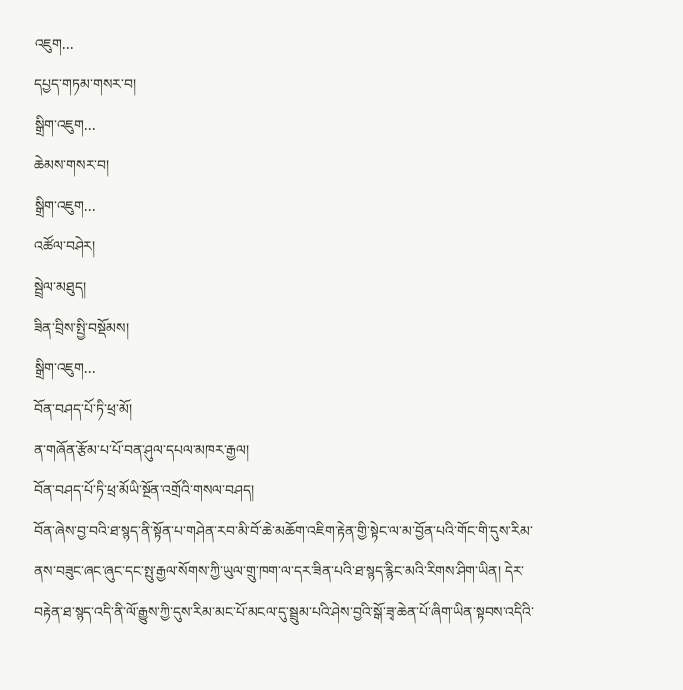འཇུག...
དཔྱད་གཏམ་གསར་བ།
སྒྲིག་འཇུག...
ཆེམས་གསར་བ།
སྒྲིག་འཇུག...
འཚོལ་བཤེར།
སྦྲེལ་མཐུད།
ཟིན་བྲིས་སྤྱི་བསྡོམས།
སྒྲིག་འཇུག...
བོན་བཤད་པོ་ཏི་ཕྲ་མོ།
ན་གཞོན་རྩོམ་པ་པོ་བན་ཤུལ་དཔལ་མཁར་རྒྱལ།
བོན་བཤད་པོ་ཏི་ཕྲ་མོཡི་སྔོན་འགྲོའི་གསལ་བཤད།
བོན་ཞེས་བྱ་བའི་ཐ་སྙད་ནི་སྟོན་པ་གཤེན་རབ་མི་བོ་ཆེ་མཆོག་འཇིག་རྟེན་གྱི་སྟེང་ལ་མ་བྱོན་པའི་གོང་གི་དུས་རིམ་ནས་བཟུང་ཞང་ཞུང་དང་སྤུ་རྒྱལ་སོགས་ཀྱི་ཡུལ་གྲུ་ཁག་ལ་དར་ཟིན་པའི་ཐ་སྙད་རྙིང་མའི་རིགས་ཤིག་ཡིན། དེར་བརྟེན་ཐ་སྙད་འདི་ནི་ལོ་རྒྱུས་ཀྱི་དུས་རིམ་མང་པོ་མངལ་དུ་སྦྲུམ་པའི་ཤེས་བྱའི་སྒོ་ཟྭ་ཆེན་པོ་ཞིག་ཡིན་སྟབས་འདིའི་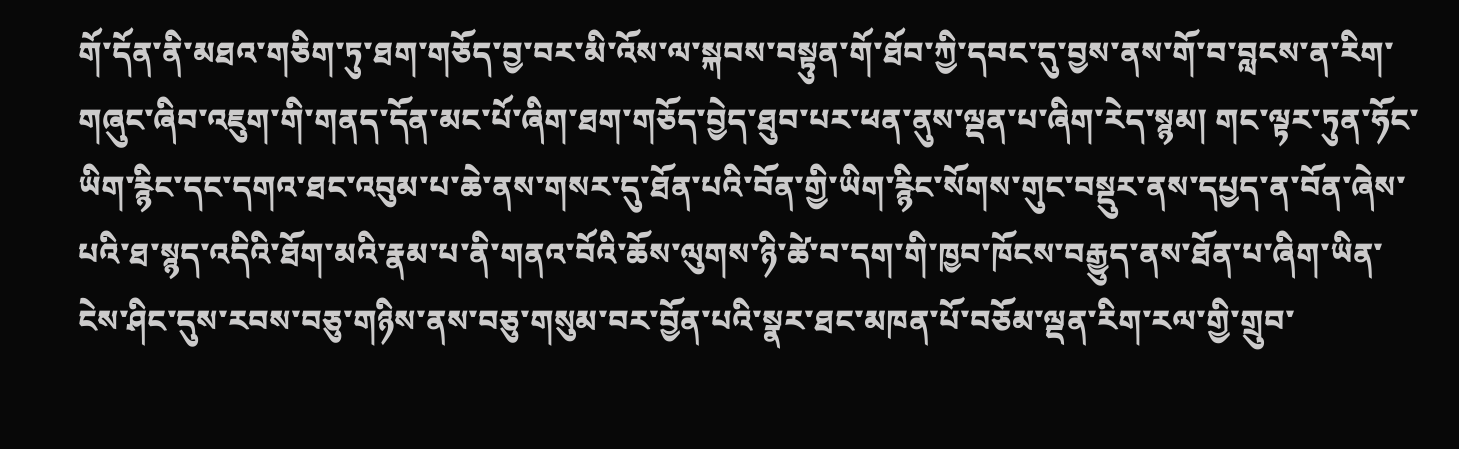གོ་དོན་ནི་མཐའ་གཅིག་ཏུ་ཐག་གཅོད་བྱ་བར་མི་འོས་ལ་སྐབས་བསྟུན་གོ་ཐོབ་ཀྱི་དབང་དུ་བྱས་ནས་གོ་བ་བླངས་ན་རིག་གཞུང་ཞིབ་འཇུག་གི་གནད་དོན་མང་པོ་ཞིག་ཐག་གཅོད་བྱེད་ཐུབ་པར་ཕན་ནུས་ལྡན་པ་ཞིག་རེད་སྙམ། གང་ལྟར་ཏུན་ཧོང་ཡིག་རྙིང་དང་དགའ་ཐང་འབུམ་པ་ཆེ་ནས་གསར་དུ་ཐོན་པའི་བོན་གྱི་ཡིག་རྙིང་སོགས་གུང་བསྡུར་ནས་དཔྱད་ན་བོན་ཞེས་པའི་ཐ་སྙད་འདིའི་ཐོག་མའི་རྣམ་པ་ནི་གནའ་བོའི་ཆོས་ལུགས་ཉི་ཚེ་བ་དག་གི་ཁྱབ་ཁོངས་བརྒྱུད་ནས་ཐོན་པ་ཞིག་ཡིན་ངེས་ཤིང་དུས་རབས་བཅུ་གཉིས་ནས་བཅུ་གསུམ་བར་བྱོན་པའི་སྣར་ཐང་མཁན་པོ་བཅོམ་ལྡན་རིག་རལ་གྱི་གྲུབ་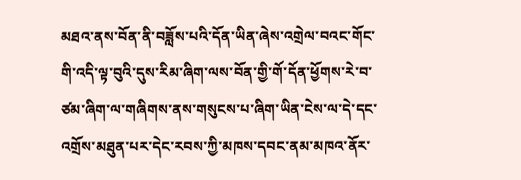མཐའ་ནས་བོན་ནི་བཟློས་པའི་དོན་ཡིན་ཞེས་འགྲེལ་བའང་གོང་གི་འདི་ལྟ་བུའི་དུས་རིམ་ཞིག་ལས་བོན་གྱི་གོ་དོན་ཕྱོགས་རེ་བ་ཙམ་ཞིག་ལ་གཞིགས་ནས་གསུངས་པ་ཞིག་ཡིན་ངེས་ལ་དེ་དང་འགྲོས་མཐུན་པར་དེང་རབས་ཀྱི་མཁས་དབང་ནམ་མཁའ་ནོར་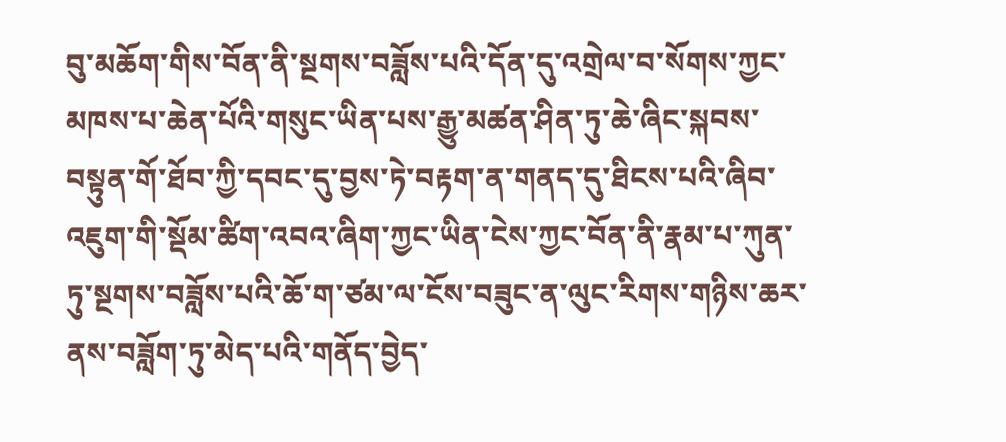བུ་མཆོག་གིས་བོན་ནི་སྔགས་བཟློས་པའི་དོན་དུ་འགྲེལ་བ་སོགས་ཀྱང་མཁས་པ་ཆེན་པོའི་གསུང་ཡིན་པས་རྒྱུ་མཚན་ཤིན་ཏུ་ཆེ་ཞིང་སྐབས་བསྟུན་གོ་ཐོབ་ཀྱི་དབང་དུ་བྱས་ཏེ་བརྟག་ན་གནད་དུ་ཐིངས་པའི་ཞིབ་འཇུག་གི་སྡོམ་ཚིག་འབའ་ཞིག་ཀྱང་ཡིན་ངེས་ཀྱང་བོན་ནི་རྣམ་པ་ཀུན་ཏུ་སྔགས་བཟློས་པའི་ཆོ་ག་ཙམ་ལ་ངོས་བཟུང་ན་ལུང་རིགས་གཉིས་ཆར་ནས་བཟློག་ཏུ་མེད་པའི་གནོད་བྱེད་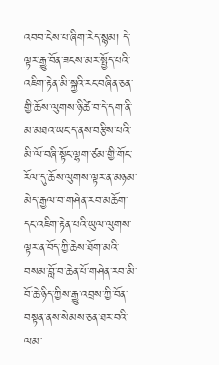འབབ་ངེས་པ་ཞིག་རེད་སྙམ། དེ་ལྟར་རྒྱུ་བོན་ཟངས་མར་སྤྱོད་པའི་འཇིག་རྟེན་མི་སྐྱའི་རང་བཞིན་ཅན་གྱི་ཆོས་ལུགས་ཉི་ཚེ་བ་དེ་དག་ནི་མ་མཐའ་ཡང་ད་ནས་བརྩིས་པའི་མི་ལོ་བཞི་སྟོང་ལྷག་ཙམ་གྱི་གོང་རོལ་དུ་ཆོས་ལུགས་ལྟར་ན་མཉམ་མེད་རྒྱལ་བ་གཤེན་རབ་མཆོག་དང་འཇིག་རྟེན་པའི་ཡུལ་ལུགས་ལྟར་ན་བོད་ཀྱི་ཆེས་ཐོག་མའི་བསམ་བློ་བ་ཆེན་པོ་གཤེན་རབ་མི་བོ་ཆེ་ཉིད་ཀྱིས་རྒྱུ་འབྲས་ཀྱི་བོན་བསྟན་ནས་སེམས་ཅན་ཐར་བའི་ལམ་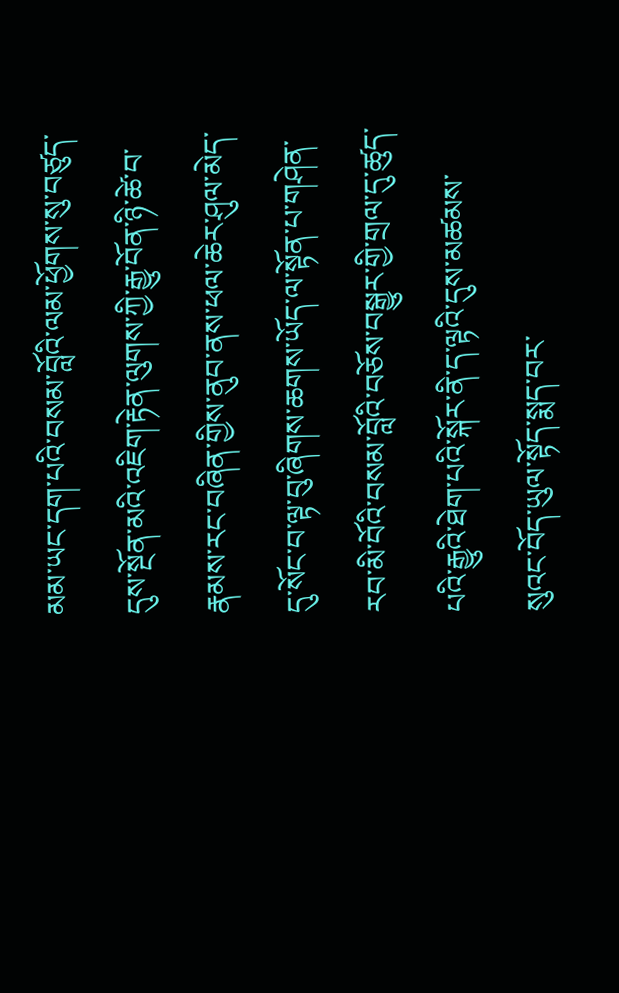མམ་ཡང་དག་པའི་བསམ་བློའི་ལམ་ཕྱོགས་སུ་བཙུད་དུས་སྔོན་མའི་འཇིག་རྟེན་ལུགས་ཀྱི་རྒྱུ་བོན་ཉི་ཚེ་བ་རྣམས་རང་བཞིན་གྱིས་ནུབ་ནས་ཕལ་ཆེར་ཤུལ་མེད་དུ་སོང་བ་ལྟ་བུ་ཞིགས་ཆགས་ཡོད་ལ་སྟོན་པ་གཤེན་རབ་མི་བོའི་བསམ་བློའི་བཅོས་བསྒྱུར་གྱི་གྲལ་དུ་ཚུད་པའི་རྒྱུའི་ཐེག་པའི་སྐོར་ནི་ད་ལྟའི་དུས་མཚམས་སུའང་བོད་ཡུལ་སྟོད་སྨད་བར་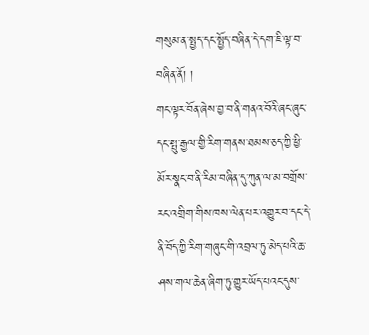གསུམ་ན་སྤྱད་དང་སྤྱོད་བཞིན་དེ་དག་ཇི་ལྟ་བ་བཞིན་ནོ། །
གང་ལྟར་བོན་ཞེས་བྱ་བ་ནི་གནའ་བོའི་ཞང་ཞུང་དང་སྤུ་རྒྱལ་གྱི་རིག་གནས་ཐམས་ཅད་ཀྱི་ཕྱི་མོར་སྣང་བ་ནི་རིམ་བཞིན་དུ་ཀུན་ལ་མ་བགྲོས་རང་འགྲིག་གིས་ཁས་ལེན་པར་འགྱུར་བ་དང་དེ་ནི་བོད་ཀྱི་རིག་གཞུང་གི་འབྲལ་ཏུ་མེད་པའི་ཆ་ཤས་གལ་ཆེན་ཞིག་ཏུ་གྱུར་ཡོད་པའང་དུས་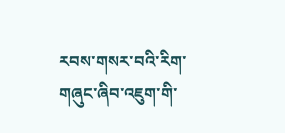རབས་གསར་བའི་རིག་གཞུང་ཞིབ་འཇུག་གི་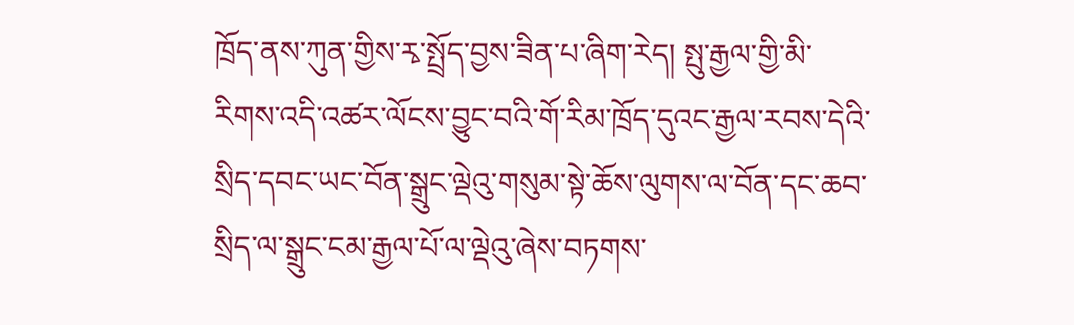ཁྲོད་ནས་ཀུན་གྱིས་རྭ་སྤྲོད་བྱས་ཟིན་པ་ཞིག་རེད། སྤུ་རྒྱལ་གྱི་མི་རིགས་འདི་འཚར་ལོངས་བྱུང་བའི་གོ་རིམ་ཁྲོད་དུའང་རྒྱལ་རབས་དེའི་སྲིད་དབང་ཡང་བོན་སྒྲུང་ལྡེའུ་གསུམ་སྟེ་ཆོས་ལུགས་ལ་བོན་དང་ཆབ་སྲིད་ལ་སྒྲུང་ངམ་རྒྱལ་པོ་ལ་ལྡེའུ་ཞེས་བཏགས་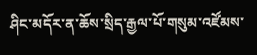ཤིང་མདོར་ན་ཆོས་སྲིད་རྒྱལ་པོ་གསུམ་འཛོམས་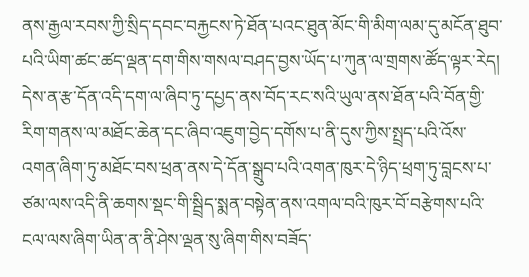ནས་རྒྱལ་རབས་ཀྱི་སྲིད་དབང་བརྐྱངས་ཏེ་ཐོན་པའང་ཐུན་མོང་གི་མིག་ལམ་དུ་མངོན་ཐུབ་པའི་ཡིག་ཚང་ཚད་ལྡན་དག་གིས་གསལ་བཤད་བྱས་ཡོད་པ་ཀུན་ལ་གྲགས་ཚོད་ལྟར་རེད། དེས་ན་རྩ་དོན་འདི་དག་ལ་ཞིབ་ཏུ་དཔྱད་ནས་བོད་རང་སའི་ཡུལ་ནས་ཐོན་པའི་བོན་གྱི་རིག་གནས་ལ་མཐོང་ཆེན་དང་ཞིབ་འཇུག་བྱེད་དགོས་པ་ནི་དུས་ཀྱིས་སྤྲད་པའི་འོས་འགན་ཞིག་ཏུ་མཐོང་བས་ཕྲན་ནས་དེ་དོན་སྒྲུབ་པའི་འགན་ཁུར་དེ་ཉིད་ཕྲག་ཏུ་བླངས་པ་ཙམ་ལས་འདི་ནི་ཆགས་སྡང་གི་སྦྲིད་སྨན་བསྟེན་ནས་འགལ་བའི་ཁུར་བོ་བརྩེགས་པའི་ངལ་ལས་ཞིག་ཡིན་ན་ནི་ཤེས་ལྡན་སུ་ཞིག་གིས་བཟོད་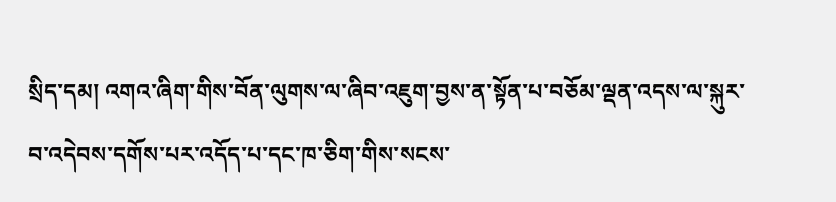སྲིད་དམ། འགའ་ཞིག་གིས་བོན་ལུགས་ལ་ཞིབ་འཇུག་བྱས་ན་སྟོན་པ་བཅོམ་ལྡན་འདས་ལ་སྐུར་བ་འདེབས་དགོས་པར་འདོད་པ་དང་ཁ་ཅིག་གིས་སངས་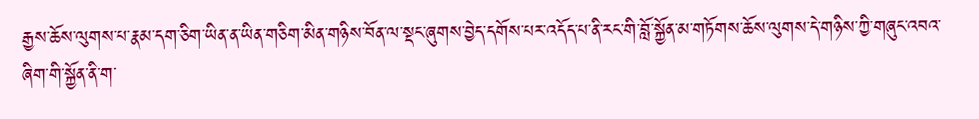རྒྱས་ཆོས་ལུགས་པ་རྣམ་དག་ཅིག་ཡིན་ན་ཡིན་གཅིག་མིན་གཉིས་བོན་ལ་སྡང་ཞུགས་བྱེད་དགོས་པར་འདོད་པ་ནི་རང་གི་བློ་སྐྱོན་མ་གཏོགས་ཆོས་ལུགས་དེ་གཉིས་ཀྱི་གཞུང་འབའ་ཞིག་གི་སྐྱོན་ནི་ག་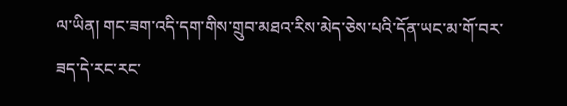ལ་ཡིན། གང་ཟག་འདི་དག་གིས་གྲུབ་མཐའ་རིས་མེད་ཅེས་པའི་དོན་ཡང་མ་གོ་བར་ཟད་དེ་རང་རང་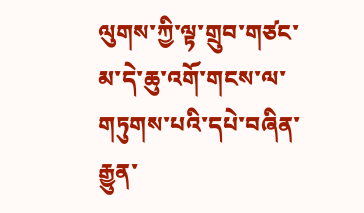ལུགས་ཀྱི་ལྟ་གྲུབ་གཙང་མ་དེ་ཆུ་འགོ་གངས་ལ་གཏུགས་པའི་དཔེ་བཞིན་རྒྱུན་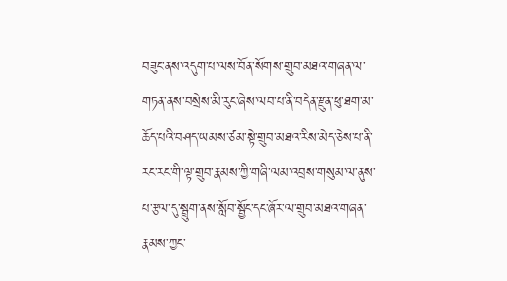བཟུང་ནས་འདུག་པ་ལས་བོན་སོགས་གྲུབ་མཐའ་གཞན་ལ་གཏན་ནས་བསྲེས་མི་རུང་ཞེས་ལབ་པ་ནི་བདེན་རྫུན་ཕུ་ཐག་མ་ཆོད་པའི་བཤད་ཡམས་ཙམ་སྟེ་གྲུབ་མཐའ་རིས་མེད་ཅེས་པ་ནི་རང་རང་གི་ལྟ་གྲུབ་རྣམས་ཀྱི་གཞི་ལམ་འབྲས་གསུམ་ལ་ནུས་པ་རྩལ་དུ་སྦྲུག་ནས་སློབ་སྦྱོང་དང་ཞོར་ལ་གྲུབ་མཐའ་གཞན་རྣམས་ཀྱང་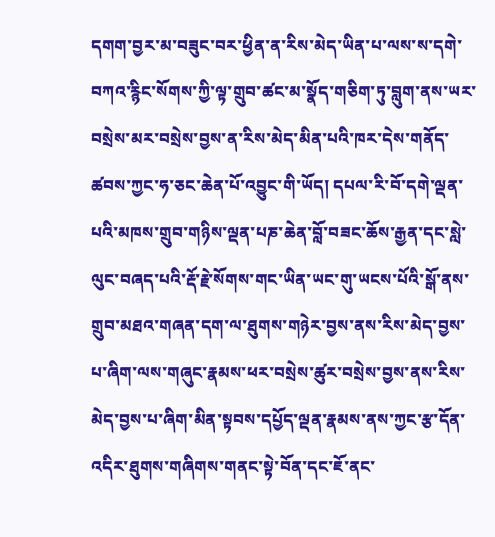དགག་བྱར་མ་བཟུང་བར་ཕྱིན་ན་རིས་མེད་ཡིན་པ་ལས་ས་དགེ་བཀའ་རྙིང་སོགས་ཀྱི་ལྟ་གྲུབ་ཚང་མ་སྣོད་གཅིག་ཏུ་བླུག་ནས་ཡར་བསྲེས་མར་བསྲེས་བྱས་ན་རིས་མེད་མིན་པའི་ཁར་དེས་གནོད་ཚབས་ཀྱང་ཧ་ཅང་ཆེན་པོ་འབྱུང་གི་ཡོད། དཔལ་རི་བོ་དགེ་ལྡན་པའི་མཁས་གྲུབ་གཉིས་ལྡན་པཎ་ཆེན་བློ་བཟང་ཆོས་རྒྱན་དང་སླེ་ལུང་བཞད་པའི་རྡོ་རྗེ་སོགས་གང་ཡིན་ཡང་གུ་ཡངས་པོའི་སྒོ་ནས་གྲུབ་མཐའ་གཞན་དག་ལ་ཐུགས་གཉེར་བྱས་ནས་རིས་མེད་བྱས་པ་ཞིག་ལས་གཞུང་རྣམས་ཕར་བསྲེས་ཚུར་བསྲེས་བྱས་ནས་རིས་མེད་བྱས་པ་ཞིག་མིན་སྟབས་དཔྱོད་ལྡན་རྣམས་ནས་ཀྱང་རྩ་དོན་འདིར་ཐུགས་གཞིགས་གནང་སྟེ་བོན་དང་ཇོ་ནང་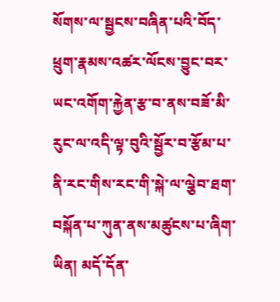སོགས་ལ་སྦྱངས་བཞིན་པའི་བོད་ཕྲུག་རྣམས་འཚར་ལོངས་བྱུང་བར་ཡང་འགོག་རྐྱེན་རྩ་བ་ནས་བཟོ་མི་རུང་ལ་འདི་ལྟ་བུའི་སྦྱོར་བ་རྩོམ་པ་ནི་རང་གིས་རང་གི་སྐེ་ལ་ལྕེབ་ཐག་བསྐོན་པ་ཀུན་ནས་མཚུངས་པ་ཞིག་ཡིན། མདོ་དོན་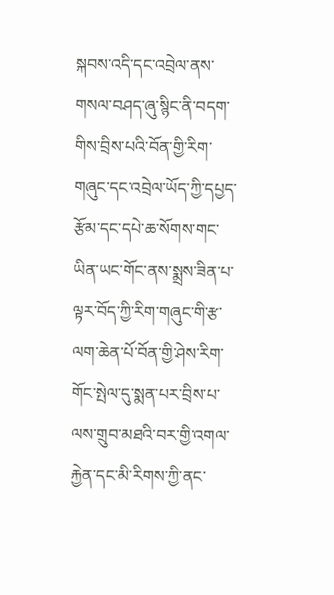སྐབས་འདི་དང་འབྲེལ་ནས་གསལ་བཤད་ཞུ་སྙིང་ནི་བདག་གིས་བྲིས་པའི་བོན་གྱི་རིག་གཞུང་དང་འབྲེལ་ཡོད་ཀྱི་དཔྱད་རྩོམ་དང་དཔེ་ཆ་སོགས་གང་ཡིན་ཡང་གོང་ནས་སྨྲས་ཟིན་པ་ལྟར་བོད་ཀྱི་རིག་གཞུང་གི་རྩ་ལག་ཆེན་པོ་བོན་གྱི་ཤེས་རིག་གོང་སྤེལ་དུ་སྨན་པར་བྲིས་པ་ལས་གྲུབ་མཐའི་བར་གྱི་འགལ་རྐྱེན་དང་མི་རིགས་ཀྱི་ནང་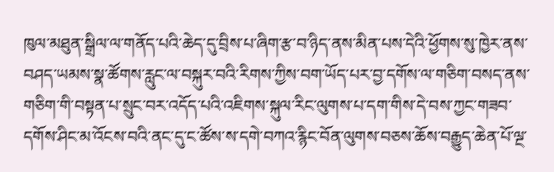ཁུལ་མཐུན་སྒྲིལ་ལ་གནོད་པའི་ཆེད་དུ་བྲིས་པ་ཞིག་རྩ་བ་ཉིད་ནས་མིན་པས་དེའི་ཕྱོགས་སུ་ཁྱེར་ནས་བཤད་ཡམས་སྣ་ཚོགས་རླུང་ལ་བསྐུར་བའི་རིགས་ཀྱིས་བག་ཡོད་པར་བྱ་དགོས་ལ་གཅིག་བསད་ནས་གཅིག་གི་བསྟན་པ་སྲུང་བར་འདོད་པའི་འཇིགས་སྐུལ་རིང་ལུགས་པ་དག་གིས་དེ་བས་ཀྱང་གཟབ་དགོས་ཤིང་མ་འོངས་བའི་ནང་དུ་ང་ཚོས་ས་དགེ་བཀའ་རྙིང་བོན་ལུགས་བཅས་ཆོས་བརྒྱུད་ཆེན་པོ་ལྔ་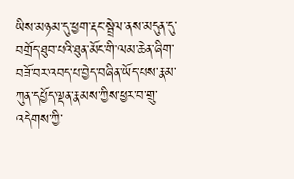ཡིས་མཉམ་དུ་ཕྱག་རྡང་སྦྲེལ་ནས་མདུན་དུ་བགྲོད་ཐུབ་པའི་ཐུན་མོང་གི་ལམ་ཆེན་ཞིག་བཟོ་བར་འབད་པ་བྱེད་བཞིན་ཡོད་པས་རྣམ་ཀུན་དཔྱོད་ལྡན་རྣམས་ཀྱིས་ཕྱར་བ་གྲུ་འདེགས་ཀྱི་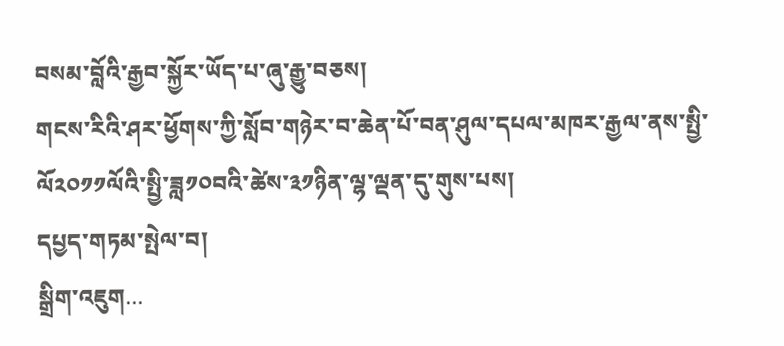བསམ་བློའི་རྒྱབ་སྐྱོར་ཡོད་པ་ཞུ་རྒྱུ་བཅས།
གངས་རིའི་ཤར་ཕྱོགས་ཀྱི་སློབ་གཉེར་བ་ཆེན་པོ་བན་ཤུལ་དཔལ་མཁར་རྒྱལ་ནས་སྤྱི་ལོ༢༠༡༡ལོའི་སྤྱི་ཟླ༡༠བའི་ཚེས་༣༡ཉིན་ལྷ་ལྡན་དུ་གུས་པས།
དཔྱད་གཏམ་སྤེལ་བ།
སྒྲིག་འཇུག...